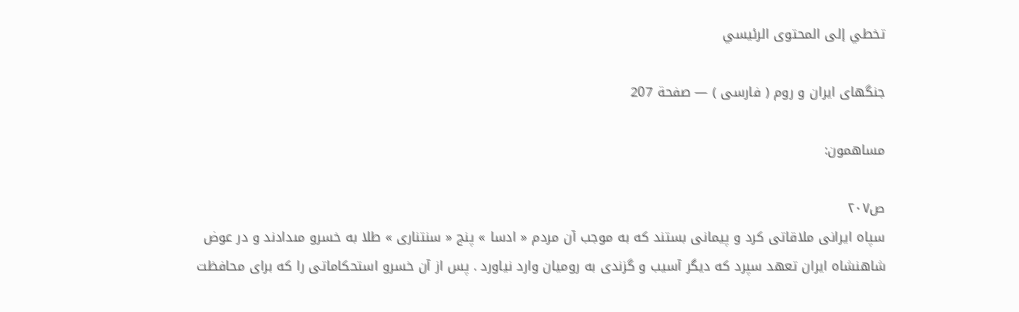تخطي إلى المحتوى الرئيسي

جنگهاى ايران و روم ( فارسى ) — صفحة 207

مساهمون:

ص٢٠٧
سپاه ايرانى ملاقاتى كرد و پيمانى بستند كه به موجب آن مردم « ادسا » پنج « سنتنارى » طلا به خسرو مىدادند و در عوض شاهنشاه ايران تعهد سپرد كه ديگر آسيب و گزندى به روميان وارد نياورد . پس از آن خسرو استحكاماتى را كه براى محافظت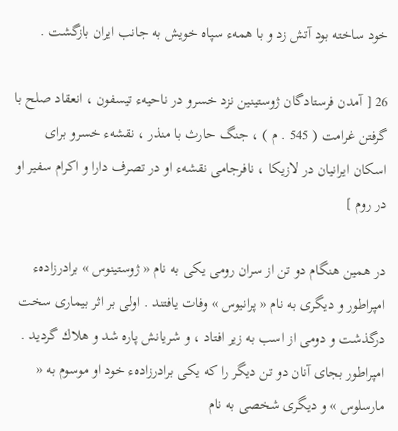خود ساخته بود آتش زد و با همهء سپاه خويش به جانب ايران بازگشت .

26 [ آمدن فرستادگان ژوستينين نزد خسرو در ناحيهء تيسفون ، انعقاد صلح با گرفتن غرامت ( 545 . م ) ، جنگ حارث با منذر ، نقشهء خسرو براى اسكان ايرانيان در لازيكا ، نافرجامى نقشهء او در تصرف دارا و اكرام سفير او در روم ]

در همين هنگام دو تن از سران رومى يكى به نام « ژوستينوس » برادرزادهء امپراطور و ديگرى به نام « پرانيوس » وفات يافتند . اولى بر اثر بيمارى سخت درگذشت و دومى از اسب به زير افتاد ، و شريانش پاره شد و هلاك گرديد . امپراطور بجاى آنان دو تن ديگر را كه يكى برادرزادهء خود او موسوم به « مارسلوس » و ديگرى شخصى به نام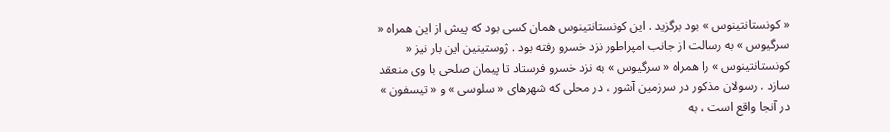« كونستانتينوس » بود برگزيد . اين كونستانتينوس همان كسى بود كه پيش از اين همراه « سرگيوس » به رسالت از جانب امپراطور نزد خسرو رفته بود . ژوستينين اين بار نيز « كونستانتينوس » را همراه « سرگيوس » به نزد خسرو فرستاد تا پيمان صلحى با وى منعقد سازد . رسولان مذكور در سرزمين آشور ، در محلى كه شهرهاى « سلوسى » و « تيسفون » در آنجا واقع است ، به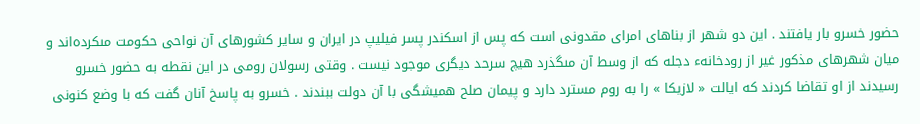حضور خسرو بار يافتند . اين دو شهر از بناهاى امراى مقدونى است كه پس از اسكندر پسر فيليپ در ايران و ساير كشورهاى آن نواحى حكومت مىكرده‌اند و ميان شهرهاى مذكور غير از رودخانهء دجله كه از وسط آن مىگذرد هيچ سرحد ديگرى موجود نيست . وقتى رسولان رومى در اين نقطه به حضور خسرو رسيدند از او تقاضا كردند كه ايالت « لازيكا » را به روم مسترد دارد و پيمان صلح هميشگى با آن دولت ببندند . خسرو به پاسخ آنان گفت كه با وضع كنونى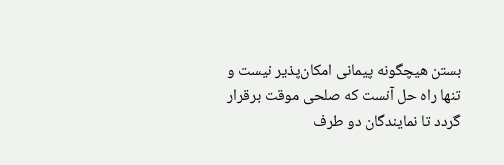بستن هيچگونه پيمانى امكان‌پذير نيست و تنها راه حل آنست كه صلحى موقت برقرار گردد تا نمايندگان دو طرف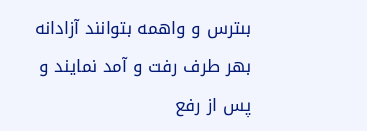بىترس و واهمه بتوانند آزادانه بهر طرف رفت و آمد نمايند و پس از رفع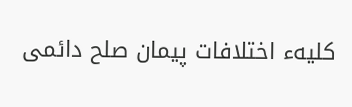كليهء اختلافات پيمان صلح دائمى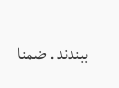ببندند . ضمنا